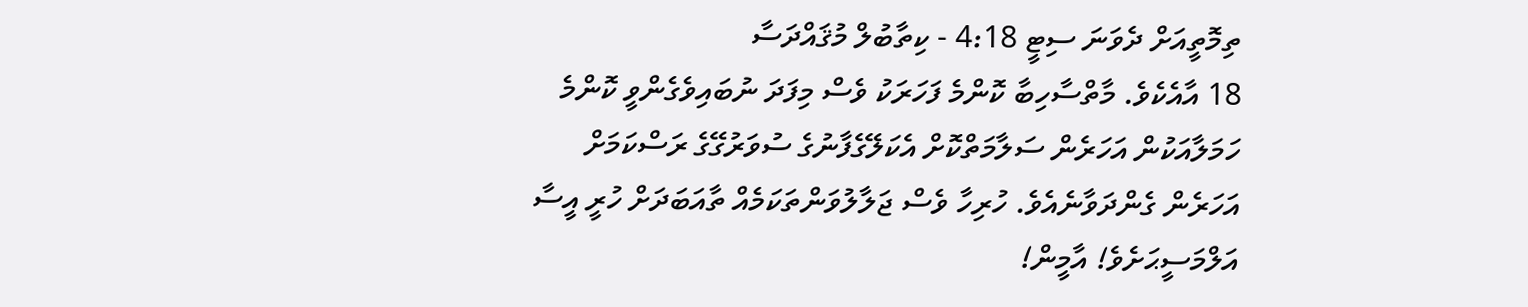ތިމޮތީއަށް ދެވަނަ ސިޓީ 4:18 - ކިތާބުލް މުޤައްދަސާ
18 އާއެކެވެ. މާތްސާހިބާ ކޮންމެ ފަހަރަކު ވެސް މިފަދަ ނުބައިވެގެންވީ ކޮންމެ ހަމަލާއަކުން އަހަރެން ސަލާމަތްކޮށް އެކަލޭގެފާނުގެ ސުވަރުގޭގެ ރަސްކަމަށް އަހަރެން ގެންދަވާނެއެވެ. ހުރިހާ ވެސް ޖަލާލުވަންތަކަމެއް ތާއަބަދަށް ހުރީ އީސާ އަލްމަސީޙަށެވެ! އާމީން!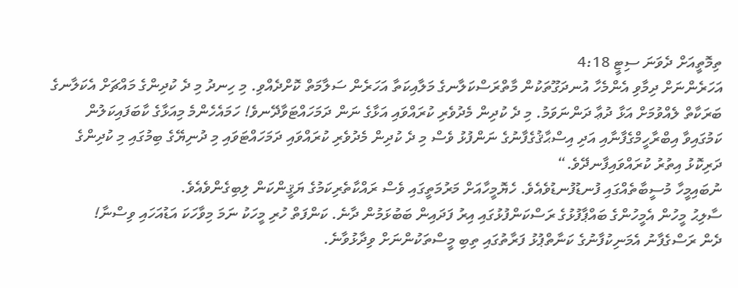ތިމޮތީއަށް ދެވަނަ ސިޓީ 4:18
އަހަރެންނަށް ދިމާވި އެންމެހާ އުނދަގޫތަކުން މާތްރަސްކަލާނގެ މަލާއިކަތާ އަހަރެން ސަލާމަތް ކޮށްދެއްވި. މި ހިނދު މި ދެ ކުދިންގެ މައްޗަށް އެކަލާނގެ ބަރަކާތް ލެއްވުމަށް އަޅާ ދުޢާ ދަންނަވަމު. މި ދެ ކުދިން މެދުވެރި ކުރައްވައި އަޅާގެ ނަން ދަމަހައްޓަވާދޭނވެ! ހަމައެހެންމެ މިއަޅާގެ ކާބަފައިކަލުން ކަމުގައިވާ އިބްރާހީމްގެފާނާއި އަދި އިސްޙާޤުގެފާނުގެ ނަންފުޅު ވެސް މި ދެ ކުދިން މެދުވެރި ކުރައްވައި ދަމަހައްޓަވައި މި ދުނިޔޭގެ ބިމުގައި މި ކުދިންގެ ދަރިކޮޅު އިތުރު ކުރައްވައިފާނދޭވެ.“
ނުބައިމީހާ މުސީބާތެއްގައި ފުނޑުފުނޑުވެއެވެ. ހެޔޮމީހާއަށް މަރުމަތީގައި ވެސް ރައްކާތެރިކަމުގެ ޔަޤީންކަން ލިބިގެންވެއެވެ.
ސާލިޙު މީހުން އެމީހުންގެ ބައްޕާފުޅުގެ ރަސްކަންފުޅުގައި އިރު ފަދައިން ބަބުޅަމުން ދާނެ. ކަންފަތް ހުރި މީހަކު ނަމަ މިވާހަކަ އަޑުއަހައި ވިސްނާ!
ދެން ރަސްގެފާނު އެމަނިކުފާނުގެ ކަނާތްޕުޅު ފަރާތުގައި ތިބި މީސްތަކުންނަށް ވިދާޅުވާނެ.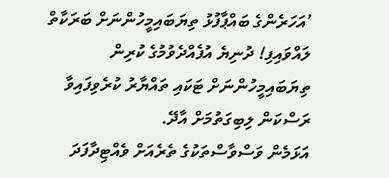’އަހަރެންގެ ބައްޕާފުޅު ތިޔަބައިމީހުންނަށް ބަރަކާތް ލައްވައިފި! ދުނިޔެ އުފެއްދެވުމުގެ ކުރިން ތިޔަބައިމީހުންނަށް ޓަކައި ތައްޔާރު ކުރެވިފައިވާ ރަސްކަން ލިބިގަތުމަށް އާދޭ.
އަޅަމެން ވަސްވާސްތަކުގެ ތެރެއަށް ވެއްޓިދާފަދަ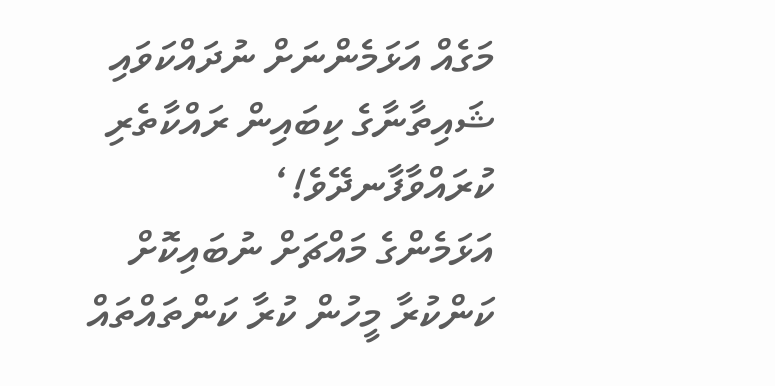މަގެއް އަޅަމެންނަށް ނުދައްކަވައި ޝައިތާނާގެ ކިބައިން ރައްކާތެރި ކުރައްވާފާނދޭވެ!‘
އަޅަމެންގެ މައްޗަށް ނުބައިކޮށް ކަންކުރާ މީހުން ކުރާ ކަންތައްތައް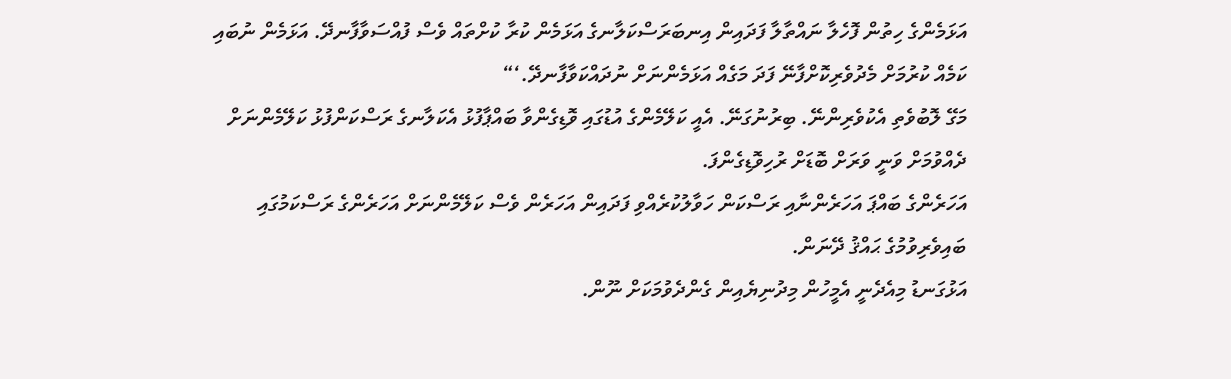އަޅަމެންގެ ހިތުން ފޮހެލާ ނައްތާލާ ފަދައިން އިނބަރަސްކަލާނގެ އަޅަމެން ކުރާ ކުށްތައް ވެސް ފުއްސަވާފާނދޭ. އަޅަމެން ނުބައި ކަމެއް ކުރުމަށް މެދުވެރިކޮށްފާނޭ ފަދަ މަގެއް އަޅަމެންނަށް ނުދައްކަވާފާނދޭ.‘“
މަގޭ ލޮބުވެތި އެކުވެރިންނޭ. ބިރުނުގަނޭ. އެއީ ކަލޭމެންގެ އުޑުގައި ވޮޑިގެންވާ ބައްޕާފުޅު އެކަލާނގެ ރަސްކަންފުޅު ކަލޭމެންނަށް ދެއްވުމަށް ވަނީ ވަރަށް ބޮޑަށް ރުހިވޮޑިގެންފަ.
އަހަރެންގެ ބައްޕަ އަހަރެންނާއި ރަސްކަން ހަވާލުކުރެއްވި ފަދައިން އަހަރެން ވެސް ކަލޭމެންނަށް އަހަރެންގެ ރަސްކަމުގައި ބައިވެރިވުމުގެ ޙައްޤު ދޭނަން.
އަޅުގަނޑު މިއެދެނީ އެމީހުން މިދުނިޔެއިން ގެންދެވުމަކަށް ނޫން.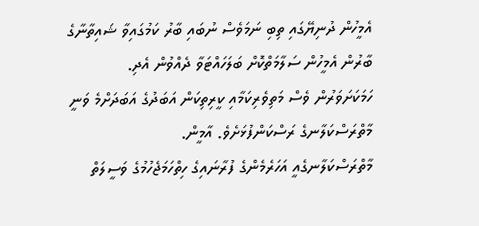އެމީހުން ދުނިޔޭގައި ތިބި ނަމަވެސް ނުބައި ބާރު ކަމުގައިވާ ޝައިތާނާގެ ބާރުން އެމީހުން ސަލާމަތްކޮށް ބަލަހައްޓަވާ ދެއްވުން އެދި.
ހަމަކަށަވަރުން ވެސް މަތިވެރިކަމާއި ކީރިތިކަން އަބަދުގެ އަބަދަށްމެ ވަނީ މާތްރަސްކަލާނގެ ރަސްކަންފުޅަށެވެ. އާމީން.
މާތްރަސްކަލާނގެއީ އަހަރެމެންގެ ފުރާނައިގެ ހިތްހަމަޖެހުމުގެ ވަސީލަތް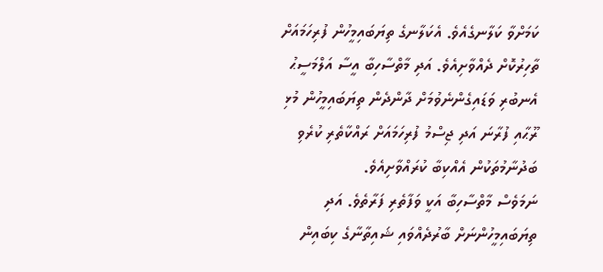ކަމަށްވާ ކަލާނގެއެވެ. އެކަލާނގެ ތިޔަބައިމީހުން ފުރިހަމައަށް ތާހިރުކޮށް ދެއްވާށިއެވެ. އަދި މާތްސާހިބާ އީސާ އަލްމަސީޙު އެނބުރި ވަޑައިގެންނެވުމަށް ދާންދެން ތިޔަބައިމީހުން މުޅި ރޫޙާއި ފުރާނަ އަދި ޖިސްމު ފުރިހަމައަށް ރައްކާތެރި ކުރެވި ބަދުނާމުތަކުން އެއްކިބާ ކުރައްވާށިއެވެ.
ނަމަވެސް މާތްސާހިބާ އަކީ ވަފާތެރި ފަރާތެވެ. އަދި ތިޔަބައިމީހުންނަށް ބާރުދެއްވައި ޝައިތާނާގެ ކިބައިން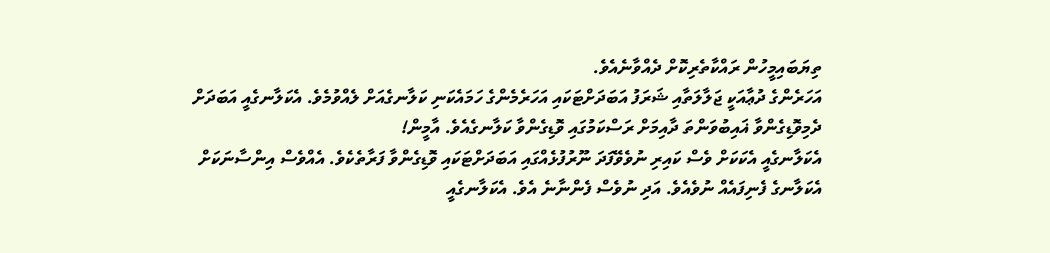ތިޔަބައިމީހުން ރައްކާތެރިކޮށް ދެއްވާނެއެވެ.
އަހަރެންގެ ދުޢާއަކީ ޖަލާލަތާއި ޝަރަފު އަބަދަށްޓަކައި އަހަރެމެންގެ ހަމައެކަނި ކަލާނގެއަށް ލެއްވުމެވެ. އެކަލާނގެއީ އަބަދަށް ދެމިވޮޑިގެންވާ ޣައިބުވަންތަ ދާއިމަށް ރަސްކަމުގައި ވޮޑިގެންވާ ކަލާނގެއެވެ. އާމީން!
އެކަލާނގެއީ އެކަކަށް ވެސް ކައިރި ނުވެވޭފަދަ ނޫރުފުޅެއްގައި އަބަދަށްޓަކައި ވޮޑިގެންވާ ފަރާތެކެވެ. އެއްވެސް އިންސާނަކަށް އެކަލާނގެ ފެނިފައެއް ނުވެއެވެ. އަދި ނުވެސް ފެންނާނެ އެވެ. އެކަލާނގެއީ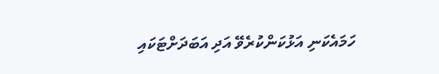ހަމައެކަނި އަޅުކަންކުރެވޭ އަދި އަބަދަށްޓަކައި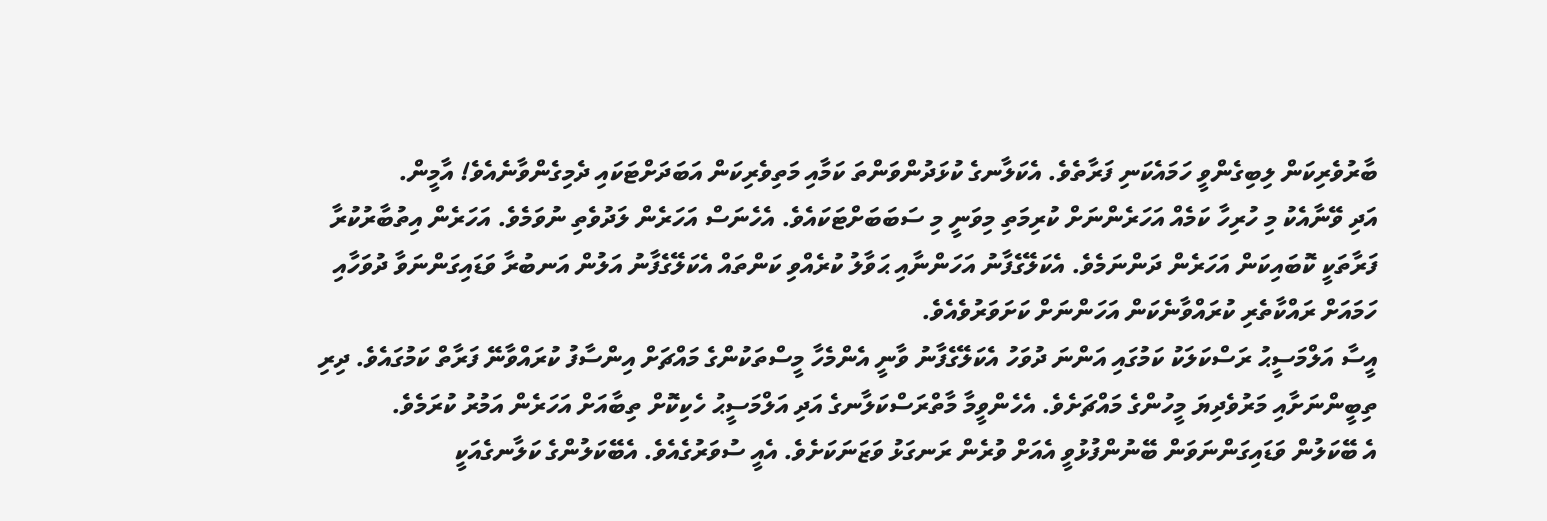ބާރުވެރިކަން ލިބިގެންވީ ހަމައެކަނި ފަރާތެވެ. އެކަލާނގެ ކުޅަދުންވަންތަ ކަމާއި މަތިވެރިކަން އަބަދަށްޓަކައި ދެމިގެންވާނެއެވެ! އާމީން.
އަދި ވޭނާއެކު މި ހުރިހާ ކަމެއް އަހަރެންނަށް ކުރިމަތި މިވަނީ މި ސަބަބަށްޓަކައެވެ. އެހެނަސް އަހަރެން ލަދުވެތި ނުވަމެވެ. އަހަރެން އިތުބާރުކުރާ ފަރާތަކީ ކޮބައިކަން އަހަރެން ދަންނަމެވެ. އެކަލޭގެފާނު އަހަންނާއި ޙަވާލު ކުރެއްވި ކަންތައް އެކަލޭގެފާނު އަލުން އަނބުރާ ވަޑައިގަންނަވާ ދުވަހާއި ހަމައަށް ރައްކާތެރި ކުރައްވާނެކަން އަހަންނަށް ކަށަވަރުވެއެވެ.
އީސާ އަލްމަސީޙު ރަސްކަލަކު ކަމުގައި އަންނަ ދުވަހު އެކަލޭގެފާނު ވާނީ އެންމެހާ މީސްތަކުންގެ މައްޗަށް އިންސާފު ކުރައްވާނޭ ފަރާތް ކަމުގައެވެ. ދިރި ތިބީންނަށާއި މަރުވެދިޔަ މީހުންގެ މައްޗަށެވެ. އެހެންވީމާ މާތްރަސްކަލާނގެ އަދި އަލްމަސީޙު ހެކިކޮށް ތިބާއަށް އަހަރެން އަމުރު ކުރަމެވެ.
އެ ބޭކަލުން ވަޑައިގަންނަވަން ބޭނުންފުޅުވީ އެއަށް ވުރެން ރަނގަޅު ވަޒަނަކަށެވެ. އެއީ ސުވަރުގެއެވެ. އެބޭކަލުންގެ ކަލާނގެއަކީ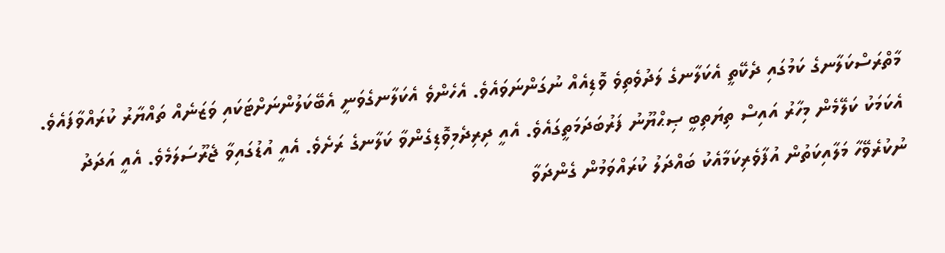މާތްރަސްކަލާނގެ ކަމުގައި ދެކޭތީ އެކަލާނގެ ލަދުވެތިވެ ވޮޑިއެއް ނުގަންނަވައެވެ. އެހެންވެ އެކަލާނގެވަނީ އެބޭކަލުންނަށްޓަކައި ވަޒަނެއް ތައްޔާރު ކުރައްވާފައެވެ.
އެކަމަކު ކަލޭމެން މިހާރު އައިސް ތިޔަތިބީ ޞިޙްޔޫނު ފަރުބަދަމަތީގައެވެ. އެއީ ދިރިދެމިވޮޑިގެންވާ ކަލާނގެ ރަށެވެ. އެއީ އުޑުގައިވާ ޖެރޫސަލަމެވެ. އެއީ އަދަދު ނުކުރެވޭހާ މަލާއިކަތުން އުފާވެރިކަމާއެކު ބައްދަލު ކުރައްވަމުން ގެންދަވާ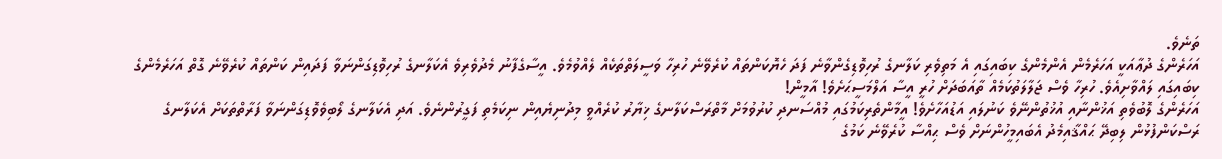ތަނެވެ.
އަހަރެންގެ ދުޢާއަކީ އަހަރެމެން އެންމެންގެ ކިބައިގައި އެ މަތިވެރި ކަލާނގެ ރުހިވޮޑިގެންވާނެ ފަދަ ހެޔޮކަންތައް ކުރެވޭނެ ހުރިހާ ވަސީލަތްތަކެއް ލެއްވުމެވެ. އީސާގެފާނު މެދުވެރިވެ އެކަލާނގެ ރުހިވޮޑިގަންނަވާ ފަދައިން ކަންތައް ކުރެވޭނެ ގޮތް އަހަރެމެންގެ ކިބައިގައި ލައްވާށިއެވެ. ހުރިހާ ވެސް ޖަލާލަތުކަމެއް ތާއަބަދަށް ހުރީ އީސާ އަލްމަސީޙަށެވެ! އާމީން!
އަހަރެންގެ ލޮބުވެތި އަޚުންނާއި އުޚުތުންނޭވެ ކަނުލައި އަޑުއަހާށެވެ! އީމާންތެރިކަމުގައި މުއްސަނދި ކުރުވުމަށް މާތްރަސްކަލާނގެ ޚިޔާރު ކުރެއްވީ މިދުނިޔެއިން ނިކަމެތި ފަގީރުންނެވެ. އަދި އެކަލާނގެ ލޯބިވެވޮޑިގަންނަވާ ފަރާތްތަކަށް އެކަލާނގެ ރަސްކަންފުޅުން ލިބިދޭ ޙައްޤާއިމެދު އެބައިމީހުންނަށް ވެސް ޙިއްސާ ކުރެވޭނެ ކަމުގެ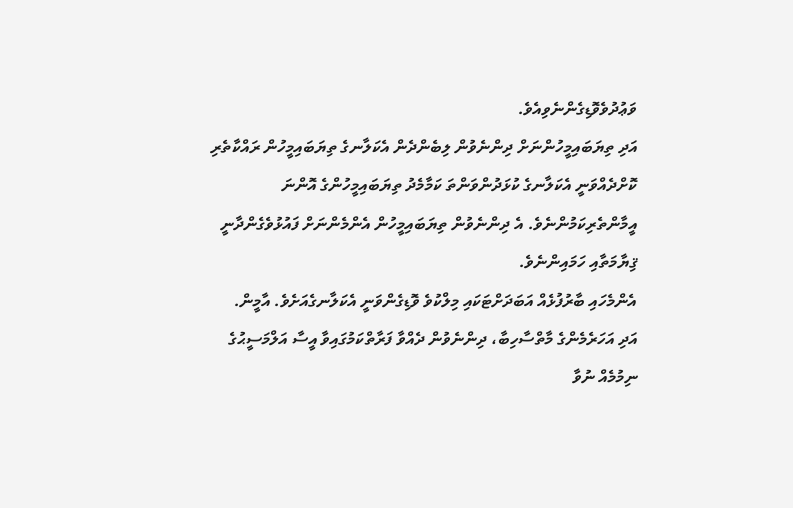ވަޢުދުވެވޮޑިގެންނެވިއެވެ.
އަދި ތިޔަބައިމީހުންނަށް ދިންނެވުން ލިބެންދެން އެކަލާނގެ ތިޔަބައިމީހުން ރައްކާތެރި ކޮށްދެއްވަނީ އެކަލާނގެ ކުޅަދުންވަންތަ ކަމާމެދު ތިޔަބައިމީހުންގެ އޮންނަ އީމާންތެރިކަމުންނެވެ. އެ ދިންނެވުން ތިޔަބައިމީހުން އެންމެންނަށް ފައުޅުވެގެންދާނީ ޤިޔާމަތާއި ހަމައިންނެވެ.
އެންމެހައި ބާރުފުޅެއް އަބަދަށްޓަކައި މިލްކުވެ ވޮޑިގެންވަނީ އެކަލާނގެއަށެވެ. އާމީން.
އަދި އަހަރެމެންގެ މާތްސާހިބާ، ދިންނެވުން ދެއްވާ ފަރާތްކަމުގައިވާ އީސާ އަލްމަސީޙުގެ ނިމުމެއް ނުވާ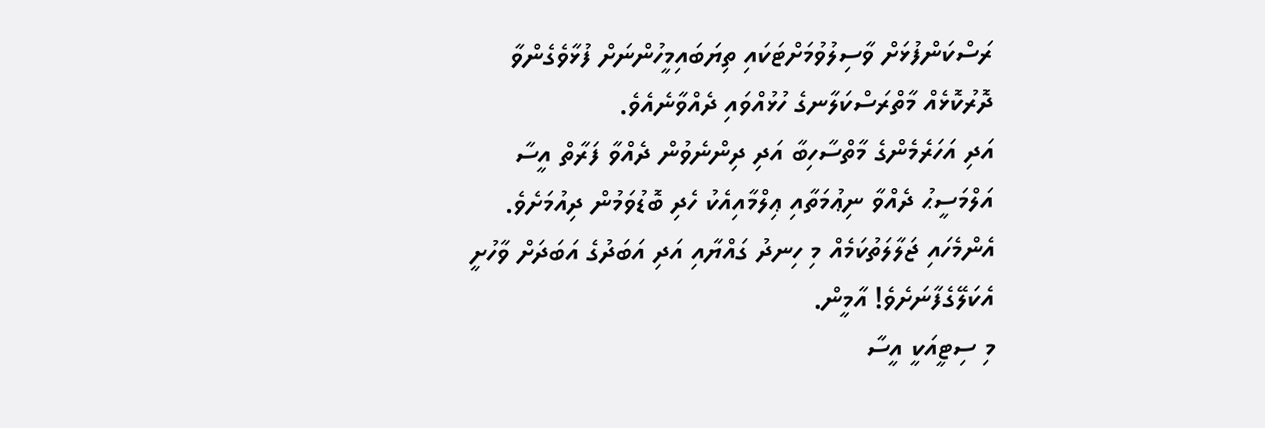ރަސްކަންފުޅަށް ވާސިލުވުމަށްޓަކައި ތިޔަބައިމީހުންނަށް ފުޅާވެގެންވާ ދޮރުކޮޅެއް މާތްރަސްކަލާނގެ ހުޅުއްވައި ދެއްވާނެއެވެ.
އަދި އަހަރެމެންގެ މާތްސާހިބާ އަދި ދިންނެވުން ދެއްވާ ފަރާތް އީސާ އަލްމަސީޙު ދެއްވާ ނިޢުމަތާއި ޢިލްމާއިއެކު ހެދި ބޮޑުވަމުން ދިއުމަށެވެ. އެންމެހައި ޖަލާލަތުކަމެއް މި ހިނދު ގައްޔާއި އަދި އަބަދުގެ އަބަދަށް ވާހުށީ އެކަލޭގެފާނަށެވެ! އާމީން.
މި ސިޓީއަކީ އީސާ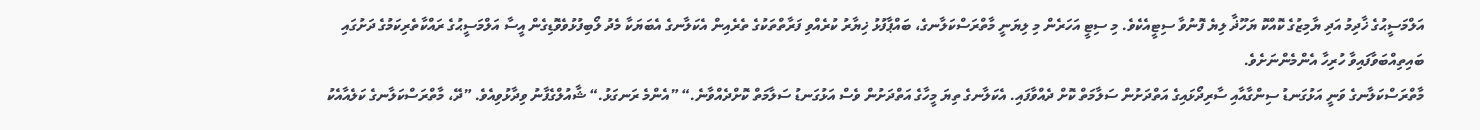އަލްމަސީޙުގެ ޚާދިމު އަދި ޔާމިޒުގެ ކޮއްކޮ ޔަހޫޛާ ލިޔެ ފޮނުވާ ސިޓީއެކެވެ. މި ސިޓީ އަހަރެން މި ލިޔަނީ މާތްރަސްކަލާނގެ، ބައްޕާފުޅު ޚިޔާރު ކުރެއްވި ފަރާތްތަކުގެ ތެރެއިން އެކަލާނގެ އެބަޔަކާ މެދު ލޯބިފުޅުވެވޮޑިގެން އީސާ އަލްމަސީޙުގެ ރައްކާތެރިކަމުގެ ދަށުގައި ބައިތިއްބަވާފައިވާ ހުރިހާ އެންމެންނަށެވެ.
މާތްރަސްކަލާނގެ ވަނީ އަޅުގަނޑު ސިންގާއާއި ސާރިދޯޅައިގެ އަތްދަށުން ސަލާމަތް ކޮށް ދެއްވާފައި. އެކަލާނގެ ތިޔަ މީހާގެ އަތްދަށުން ވެސް އަޅުގަނޑު ސަލާމަތް ކޮށްދެއްވާނެ.“ ”އެންމެ ރަނގަޅު.“ ޝާއުލްގެފާނު ވިދާޅުވިއެވެ. ”ދޭ، މާތްރަސްކަލާނގެ ކަލެއާއެކު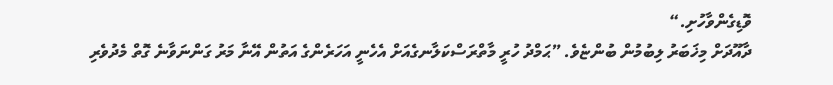ވޮޑިގެންވާހުށި.“
ދާއޫދަށް މިޚަބަރު ލިބުމުން ބުންޏެވެ. ”ޙަމްދު ހުރީ މާތްރަސްކަލާނގެއަށް އެހެނީ އަހަރެންގެ އަތުން އޭނާ މަރު ގަންނަވާނެ ގޮތް މެދުވެރި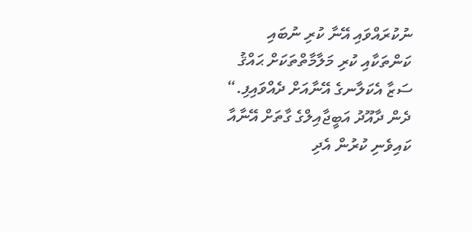ނުކުރައްވައި އޭނާ ކުރި ނުބައި ކަންތަކާއި ކުރި މަލާމާތްތަކަށް ޙައްޤު ސަޒާ އެކަލާނގެ އޭނާއަށް ދެއްވައިފި.“ ދެން ދާއޫދު އަބީޖާއިލްގެ ގާތަށް އޭނާއާ ކައިވެނި ކުރުން އެދި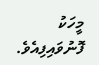މީހަކު ފޮނުވައިފިއެވެ.